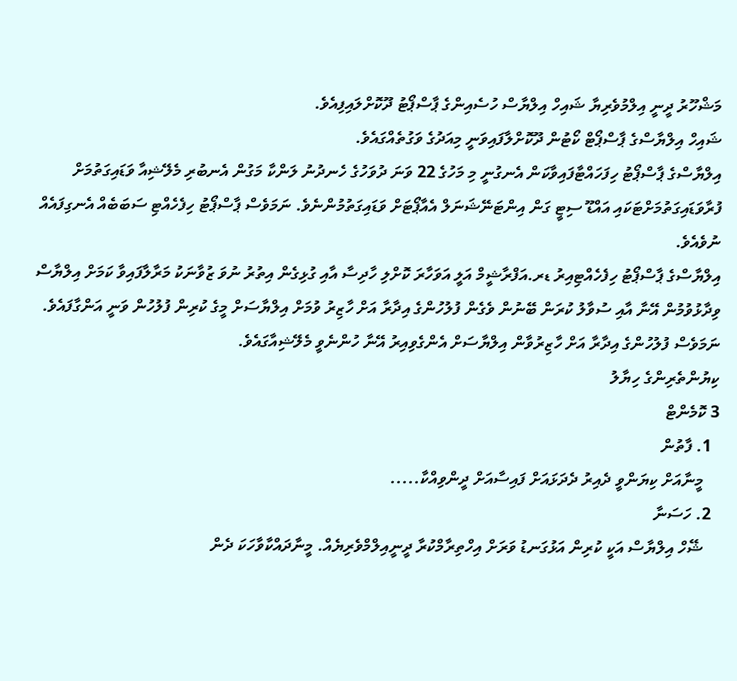މަޝްހޫރު ދީނީ އިލްމުވެރިޔާ ޝައިހް އިލްޔާސް ހުސެއިންގެ ޕާސްޕޯޓު ދޫކޮށްލައިފިއެވެ.
ޝައިހް އިލްޔާސްގެ ޕާސްޕޯޓް ކޯޓުން ދޫކޮށްލާފައިވަނީ މިއަދުގެ ވަގުތެއްގައެވެ.
އިލްޔާސްގެ ޕާސްޕޯޓު ހިފަހައްޓާފައިވާކަން އެނގުނީ މި މަހުގެ 22 ވަނަ ދުވަހުގެ ހެނދުނު ލަންކާ މަގުން އެނބުރި މެލޭޝިއާ ވަޑައިގަތުމަށް ފުރާވަޑައިގަތުމަށްޓަކައި އައްޑޫ ސިޓީ ގަން އިންޓަނޭޝަނަލް އެއާޕޯޓަށް ވަޑައިގަތުމުންނެވެ. ނަމަވެސް ޕާސްޕޯޓު ހިފެހެއްޓި ސަބަބެއް އެނގިފައެއް ނުވެއެވެ.
އިލްޔާސްގެ ޕާސްޕޯޓު ހިފެހެއްޓިއިރު ޑރ.އަފްރާޝީމް އަލީ އަވަހާރަ ކޮށްލި ހާދިސާ އާއި ގުޅިގެން އިތުރު ނުވަ ޒުވާނަކު މަރާލާފައިވާ ކަމަށް އިލްޔާސް ވިދާޅުވުމުން އޭނާ އާއި ސުވާލު ކުރަން ބޭނުން ވެގެން ފުލުހުންގެ އިދާރާ އަށް ހާޒިރު ވުމަށް އިލްޔާސަށް މީގެ ކުރިން ފުލުހުން ވަނީ އަންގާފައެވެ. ނަމަވެސް ފުލުހުންގެ އިދާރާ އަށް ހާޒިރުވާން އިލްޔާސަށް އެންގެވިއިރު އޭނާ ހުންނެވީ މެލޭޝިއާގައެވެ.
ކިޔުންތެރިންގެ ހިޔާލު
3 ކޮމެންޓް
  1. ފާތުން
    މީނާއަށް ކިޔަންވީ ދެއިރު ދެދަޅައަށް ފައިސާއަށް ދީންވިއްކާ.....
  2. ހަސަނާ
    ޝޭހް އިލްޔާސް އަކީ ކުރިން އަޅުގަނޑު ވަރަށް އިހްތިރާމްކުރާ ދީނީއިލްމްވެރިޔެއް. މީނާދައްކާވާހަކަ ދެން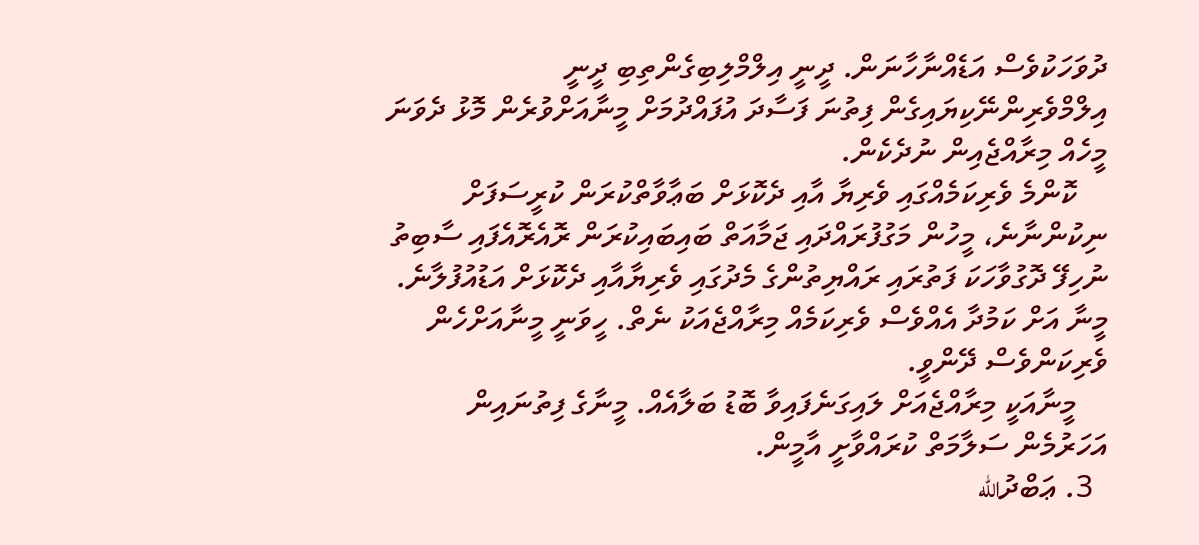ދުވަހަކުވެސް އަޑެއްނާހާނަން. ދީނީ އިލްމްލިބިގެންތިބި ދީނީ އިލްމްވެރިންނޭކިޔައިގެން ފިތުނަ ފަސާދަ އުފައްދުމަށް މީނާއަށްވުރެން މޮޅު ދެވަނަ މީހެއް މިރާއްޖެއިން ނުދެކެން.
    ކޮންމެ ވެރިކަމެއްގައި ވެރިޔާ އާއި ދެކޮޅަށް ބަޢާވާތްކުރަން ކުރީސަފަށް ނިކުންނާނެ، މީހުން މަގުފުރައްދައި ޖަމާއަތް ބައިބައިކުރަން ރޮއެރޮއެފައި ސާބިތު ނުހިފޭ ދޮގުވާހަކަ ފަތުރައި ރައްޔިތުންގެ މެދުގައި ވެރިޔާއާއި ދެކޮޅަށް އަޑުއުފުލާނެ. މީނާ އަށް ކަމުދާ އެއްވެސް ވެރިކަމެއް މިރާއްޖެއަކު ނެތް. ހީވަނީ މީނާއަށްހެން ވެރިކަންވެސް ދޭންވީ.
    މީނާއަކީ މިރާއްޖެއަށް ލައިގަނެފައިވާ ބޮޑު ބަލާއެއް. މީނާގެ ފިތުނައިން އަހަރުމެން ސަލާމަތް ކުރައްވާށީ އާމީން.
  3. ޢަބްދުالله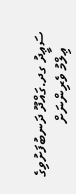ސަޢީދު ގދ.ގައްދޫ ދަނބުފަށުވިގެ
    ޢިލްމު ވެރިންނަށް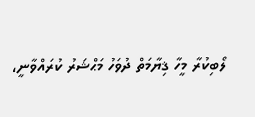ލޯބިކުރާ މީހާ ޤިޔާމަތް ދުވަހު މަޙްޝަރު ކުރައްވާނީ،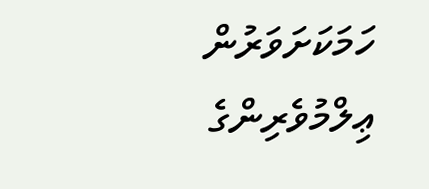ހަމަކަށަވަރުން ޢިލްމުވެރިންގެ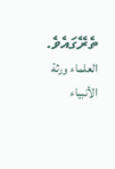ތެރޭގައެވެ. العلماء ورثة الأنبياء